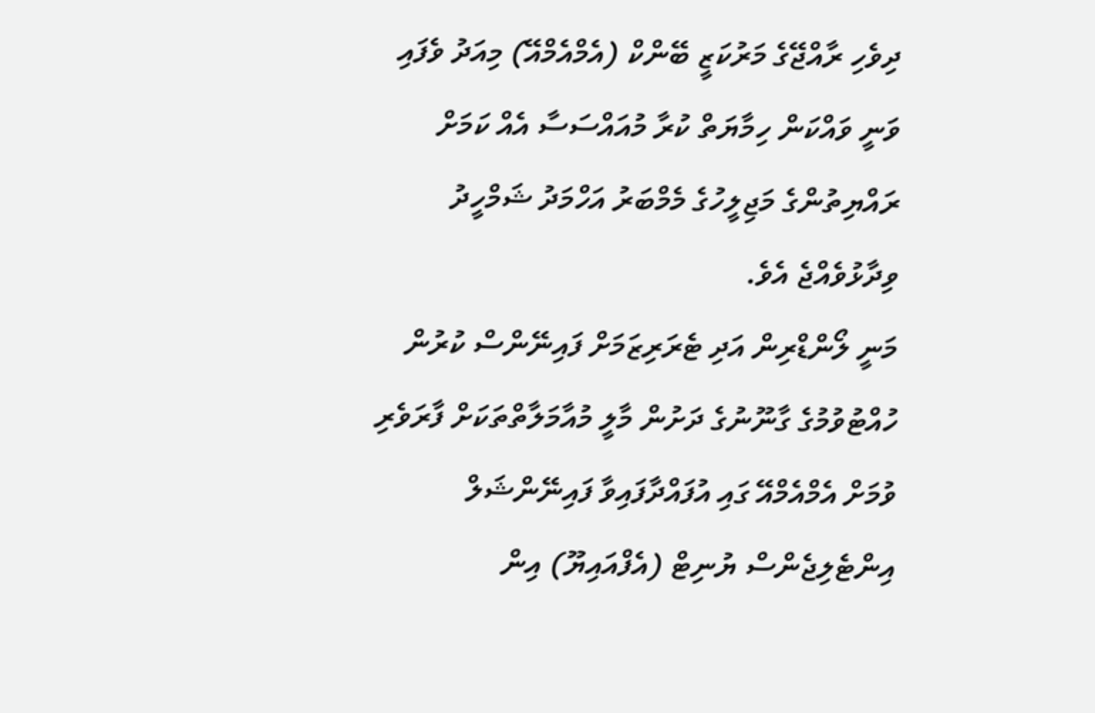ދިވެހި ރާއްޖޭގެ މަރުކަޒީ ބޭންކް (އެމްއެމްއޭ) މިއަދު ވެފައި ވަނީ ވައްކަން ހިމާޔަތް ކުރާ މުއައްސަސާ އެއް ކަމަށް ރައްޔިތުންގެ މަޖިލީހުގެ މެމްބަރު އަހްމަދު ޝަމްހީދު ވިދާޅުވެއްޖެ އެވެ.
މަނީ ލޯންޑްރިން އަދި ޓެރަރިޒަމަށް ފައިނޭންސް ކުރުން ހުއްޓުވުމުގެ ގާނޫނުގެ ދަށުން މާލީ މުއާމަލާތްތަކަށް ފާރަވެރި ވުމަށް އެމްއެމްއޭ ގައި އުފައްދާފައިވާ ފައިނޭންޝަލް އިންޓެލިޖެންސް ޔުނިޓް (އެފްއައިޔޫ) އިން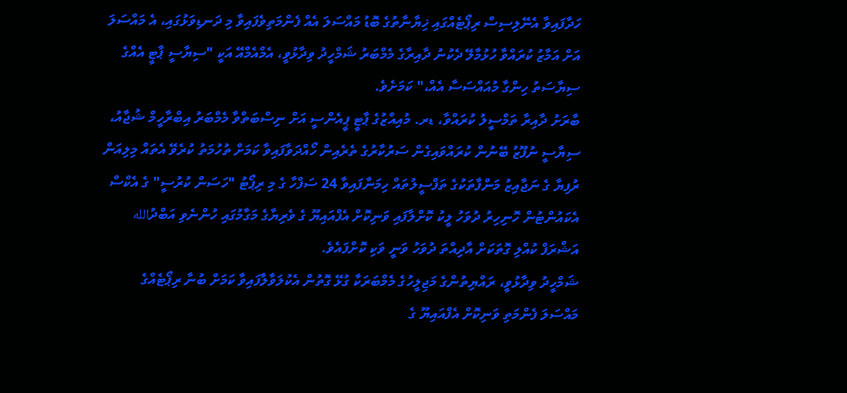ހަދާފައިވާ އެނޭލިސިސް ރިޕޯޓެއްގައި ޚިޔާނާތުގެ ބޮޑު މައްސަލަ އެއް ފެންމަތިވެފައިވާ މި ދަނޑިވަޅުގައި، އެ މައްސަލަ އަށް އަމާޒު ކުރައްވާ ހުޅުމާލޭ ދެކުނު ދާއިރާގެ މެމްބަރު ޝަމްހީދު ވިދާޅުވީ، އެމްއެމްއޭ އަކީ "ސިޔާސީ ޕާޓީ އެއްގެ ސިޔާސަތު ހިންގާ މުއައްސަސާ އެއް،" ކަމަށެވެ.
ބާރަށު ދާއިރާ ތަމްސީލު ކުރައްވާ، ޑރ. މުއިއްޒުގެ ޕާޓީ ޕީއެންސީ އަށް ނިސްބަތްވާ މެމްބަރު އިބްރާހީމް ޝުޖާއު، ސިޔާސީ ނުފޫޒު ބޭނުން ކުރައްވައިގެން ސަރުކާރުގެ ތެރެއިން ހޯއްދަވާފައިވާ ކަމަށް ތުހުމަތު ކުރެވޭ އެތައް މިލިއަން ރުފިޔާ ގެ ނަޖާއިޒު މަންފާތަކުގެ ތަފްސީލުތައް ހިމަނާފައިވާ 24 ސަފްހާ ގެ މި ރިޕޯޓު "ހަސަން ކުރުސީ" ގެ އެކްސް އެކައުންޓުން ހޮނިހިރު ދުވަހު ލީކު ކޮށްލާފައި ވަނިކޮށް އެފްއައިޔޫ ގެ ވެރިޔާގެ މަގާމުގައި ހުންނެވި އަބްދުالله އަޝްރަފް ކުއްލި ގޮތަކަށް އާދިއްތަ ދުވަހު ވަނީ ވަކި ކޮށްފައެވެ.
ޝަމްހީދު ވިދާޅުވީ، ރައްޔިތުންގެ މަޖިލީހުގެ މެމްބަރަކާ ގުޅޭ ގޮތުން އެކުލަވާލާފައިވާ ކަމަށް ބުނާ ރިޕޯޓެއްގެ މައްސަލަ ފެންމަތި ވަނިކޮށް އެފްއައިޔޫ ގެ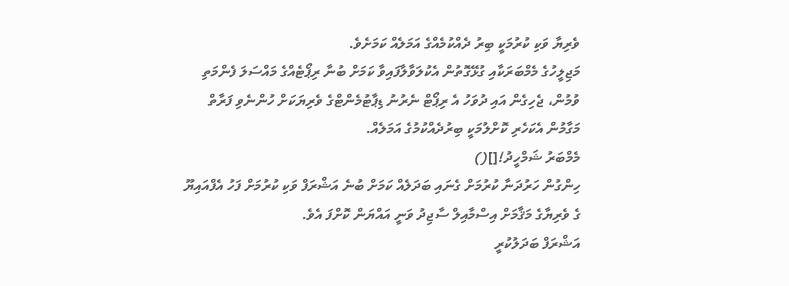ވެރިޔާ ވަކި ކުރުމަކީ ބިރު ދެއްކުމެއްގެ އަމަލެއް ކަމަށެވެ.
މަޖިލީހުގެ މެމްބަރަކާއި ގުޅޭގޮތުން އެކުލަވާލާފައިވާ ކަމަށް ބުނާ ރިޕޯޓެއްގެ މައްސަލަ ފެންމަތި ވުމުން، ޖެހިގެން އައި ދުވަހު އެ ރިޕޯޓް ނެރުނު ޑިޕާޓުމެންޓްގެ ވެރިޔަކަށް ހުންނެވި ފަރާތް މަގާމުން އެކަހެރި ކޮށްލުމަކީ ބިރުދެއްކުމުގެ އަމަލެއް.
މެމްބަރު ޝަމްހީދު![]()
ހިންގުން ހަރުދަނާ ކުރުމަށް ގެނައި ބަދަލެއް ކަމަށް ބުނެ އަޝްރަފް ވަކި ކުރުމަށް ފަހު އެފްއައިޔޫ ގެ ވެރިޔާގެ މަޤާމަށް އިސްމާއިލް ސާޖިދު ވަނީ އައްޔަން ކޮށްފަ އެވެ.
އަޝްރަފް ބަދަލުކުރީ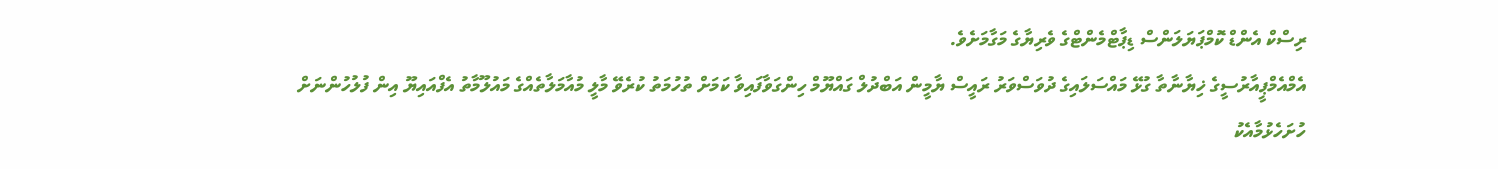ރިސްކް އެންޑް ކޮމްޕަޔަލަންސް ޑިޕާޓްމެންޓްގެ ވެރިޔާގެ މަގާމަށެވެ.
އެމްއެމްޕީއާރުސީގެ ޚިޔާނާތާ ގުޅޭ މައްސަލައިގެ ދުވަސްވަރު ރައީސް ޔާމީން އަބްދުލް ގައްޔޫމް ހިންގަވާފައިވާ ކަމަށް ތުހުމަތު ކުރެވޭ މާލީ މުއާމަލާތެއްގެ މައުލޫމާތު އެފްއައިޔޫ އިން ފުލުހުންނަށް ހުށަހެޅުމާއެކު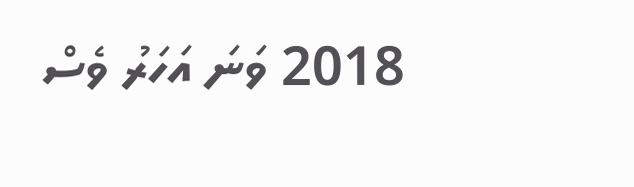2018 ވަނަ އަހަރު ވެސް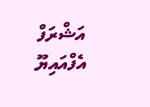އަޝްރަފް އެފްއައިޔޫ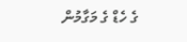ގެ ހެޑް ގެ މަގާމުން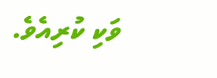ވަކި ކުރިއެވެ.